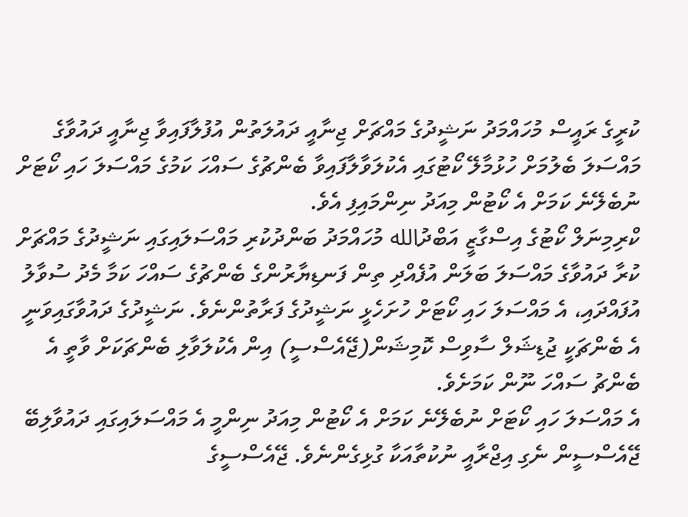ކުރީގެ ރައީސް މުހައްމަދު ނަޝީދުގެ މައްޗަށް ޖިނާއީ ދައުލަތުން އުފުލާފައިވާ ޖިނާއީ ދައުވާގެ މައްސަލަ ބެލުމަށް ހުޅުމާލޭ ކޯޓުގައި އެކުލަވާލާފައިވާ ބެންޗުގެ ސައްހަ ކަމުގެ މައްސަލަ ހައި ކޯޓަށް ނުބެލޭނެ ކަމަށް އެ ކޯޓުން މިއަދު ނިންމައިފި އެވެ.
ކްރިމިނަލް ކޯޓުގެ އިސްގާޒީ އަބްދުالله މުހައްމަދު ބަންދުކުރި މައްސަލައިގައި ނަޝީދުގެ މައްޗަށް ކުރާ ދައުވާގެ މައްސަލަ ބަލަން އުފެއްދި ތިން ފަނޑިޔާރުންގެ ބެންޗުގެ ސައްހަ ކަމާ މެދު ސުވާލު އުފައްދައި، އެ މައްސަލަ ހައި ކޯޓަށް ހުށަހެޅީ ނަޝީދުގެ ފަރާތުންނެވެ. ނަޝީދުގެ ދައުވާގައިވަނީ އެ ބެންޗަކީ ޖުޑިޝަލް ސާވިސް ކޮމިޝަން(ޖޭއެސްސީ) އިން އެކުލަވާލި ބެންޗަކަށް ވާތީ އެ ބެންޗު ސައްހަ ނޫން ކަމަށެވެ.
އެ މައްސަލަ ހައި ކޯޓަށް ނުބެލޭނެ ކަމަށް އެ ކޯޓުން މިއަދު ނިންމީ އެ މައްސަލައިގައި ދައުވާލިބޭ ޖޭއެސްސީން ނެގި އިޖްރާއީ ނުކުތާއަކާ ގުޅިގެންނެވެ. ޖޭއެސްސީގެ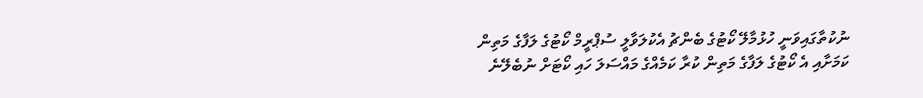ނުކުތާގައިވަނީ ހުޅުމާލޭ ކޯޓުގެ ބެންޗު އެކުލަވާލީ ސުޕްރީމް ކޯޓުގެ ލަފާގެ މަތިން ކަމަށާއި އެ ކޯޓުގެ ލަފާގެ މަތިން ކުރާ ކަމެއްގެ މައްސަލަ ހައި ކޯޓަށް ނުބެލޭނެ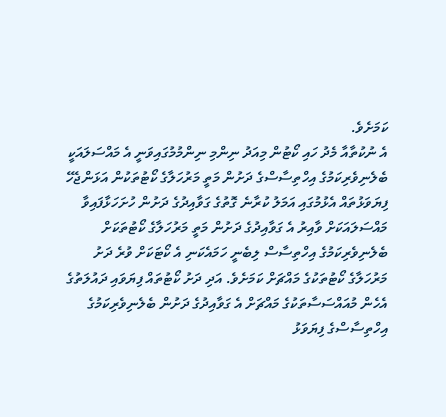ކަމަށެވެ.
އެ ނުކުތާއާ މެދު ހައި ކޯޓުން މިއަދު ނިންމި ނިންމުމުގައިވަނީ އެ މައްސަލައަކީ ބެލެނިވެރިކަމުގެ އިހްތިސާސްގެ ދަށުން މަތީ މަރުހަލާގެ ކޯޓުތަކުން އަޅަންޖެހޭ ފިޔަވަޅުތައް އެޅުމުގައި އަމަލު ކުރާނެ ގޮތުގެ ގަވާއިދުގެ ދަށުން ހުށަހަޅާފައިވާ މައްސަލައަކަށް ވާއިރު އެ ގަވާއިދުގެ ދަށުން މަތީ މަރުހަލާގެ ކޯޓުތަކަށް ބެލެނިވެރިކަމުގެ އިހްތިސާސް ލިބެނީ ހަމައެކަނި އެ ކޯޓަކަށް ވުރެ ދަށު މަރުހަލާގެ ކޯޓުތަކުގެ މައްޗަށް ކަމަށެވެ. އަދި ދަށު ކޯޓުތައް ފިޔަވައި ދައުލަތުގެ އެހެން މުއައްސަސާތަކުގެ މައްޗަށް އެ ގަވާއިދުގެ ދަށުން ބެލެނިވެރިކަމުގެ އިހްތިސާސްގެ ފިޔަވަޅު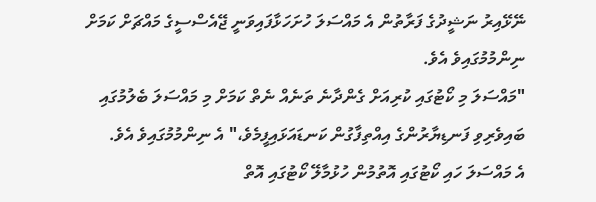ނޭޅޭއިރު ނަޝީދުގެ ފަރާތުން އެ މައްސަލަ ހުށަހަޅާފައިވަނީ ޖޭއެސްސީގެ މައްޗަށް ކަމަށް ނިންމުމުގައިވެ އެވެ.
"މައްސަލަ މި ކޯޓުގައި ކުރިއަށް ގެންދާނެ ތަނެއް ނެތް ކަމަށް މި މައްސަލަ ބެލުމުގައި ބައިވެރިވި ފަނޑިޔާރުންގެ އިއްތިފާގުން ކަނޑައަޅައިފީމެވެ،" އެ ނިންމުމުގައިވެ އެވެ.
އެ މައްސަލަ ހައި ކޯޓުގައި އޮތުމުން ހުޅުމާލޭ ކޯޓުގައި އޮތް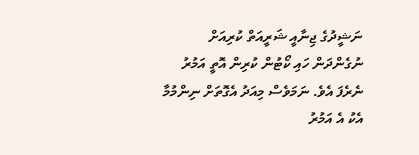ނަޝީދުގެ ޖިނާއީ ޝަރީއަތް ކުރިއަށް ނުގެންދަން ހައި ކޯޓުން ކުރިން އޮތީ އަމުރު ނެރެފަ އެވެ. ނަމަވެސް މިއަދު އެގޮތަށް ނިންމުމާ އެކު އެ އަމުރު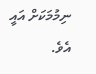ނިމުމަކަށް އައީ އެވެ.